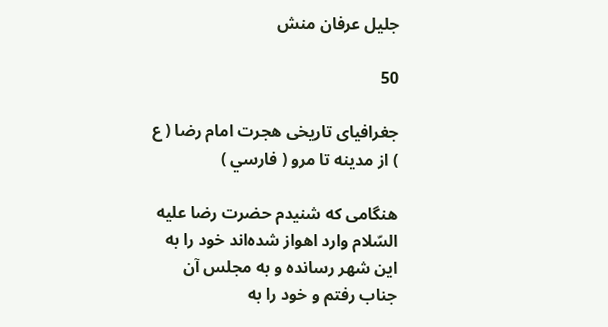جليل عرفان منش

50

جغرافياى تاريخى هجرت امام رضا ( ع ) از مدينه تا مرو ( فارسي )

هنگامى كه شنيدم حضرت رضا عليه السّلام وارد اهواز شده‌اند خود را به اين شهر رسانده و به مجلس آن جناب رفتم و خود را به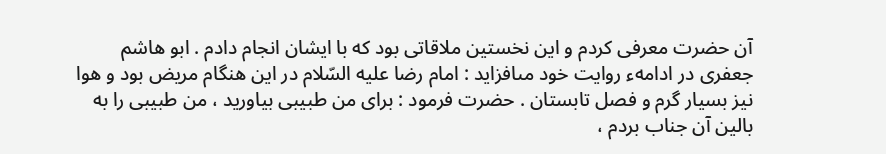آن حضرت معرفى كردم و اين نخستين ملاقاتى بود كه با ايشان انجام دادم . ابو هاشم جعفرى در ادامهء روايت خود مىافزايد : امام رضا عليه السّلام در اين هنگام مريض بود و هوا نيز بسيار گرم و فصل تابستان . حضرت فرمود : براى من طبيبى بياوريد ، من طبيبى را به بالين آن جناب بردم ،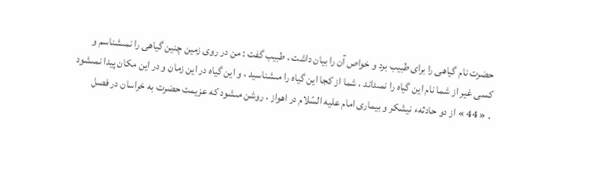حضرت نام گياهى را براى طبيب برد و خواص آن را بيان داشت ، طبيب گفت : من در روى زمين چنين گياهى را نمىشناسم و كسى غير از شما نام اين گياه را نمىداند ، شما از كجا اين گياه را مىشناسيد ، و اين گياه در اين زمان و در اين مكان پيدا نمىشود . « 44 » از دو حادثهء نيشكر و بيمارى امام عليه السّلام در اهواز ، روشن مىشود كه عزيمت حضرت به خراسان در فصل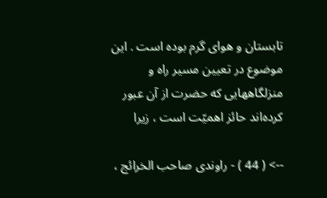تابستان و هواى گرم بوده است . اين موضوع در تعيين مسير راه و منزلگاههايى كه حضرت از آن عبور كرده‌اند حائز اهميّت است ، زيرا

--> ( 44 ) - راوندى صاحب الخرائج ،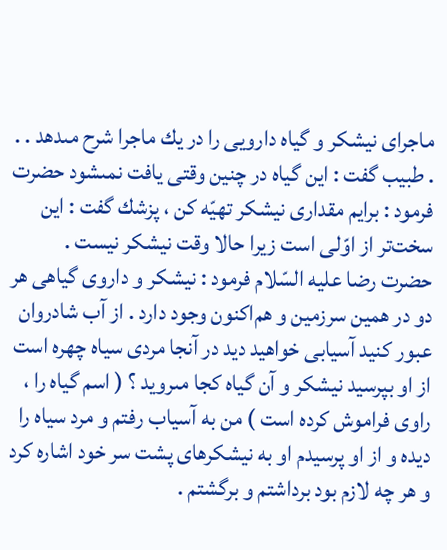ماجراى نيشكر و گياه دارويى را در يك ماجرا شرح مىدهد . . . طبيب گفت : اين گياه در چنين وقتى يافت نمىشود حضرت فرمود : برايم مقدارى نيشكر تهيّه كن ، پزشك گفت : اين سخت‌تر از اوّلى است زيرا حالا وقت نيشكر نيست . حضرت رضا عليه السّلام فرمود : نيشكر و داروى گياهى هر دو در همين سرزمين و هم‌اكنون وجود دارد . از آب شادروان عبور كنيد آسيابى خواهيد ديد در آنجا مردى سياه چهره است از او بپرسيد نيشكر و آن گياه كجا مىرويد ؟ ( اسم گياه را ، راوى فراموش كرده است ) من به آسياب رفتم و مرد سياه را ديده و از او پرسيدم او به نيشكرهاى پشت سر خود اشاره كرد و هر چه لازم بود برداشتم و برگشتم .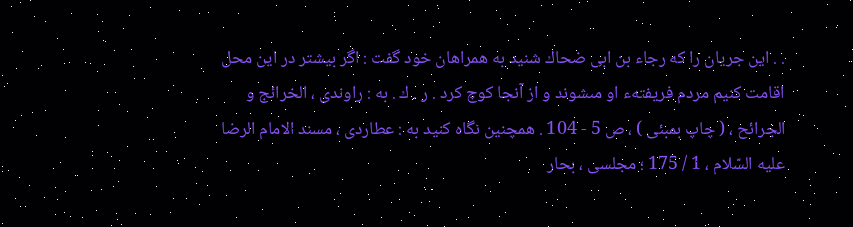. . اين جريان را كه رجاء بن ابى ضحاك شنيد به همراهان خود گفت : اگر بيشتر در اين محل اقامت كنيم مردم فريفتهء او مىشوند و از آنجا كوچ كرد . ر . ك . به : راوندى ، الخرائج و الجرائح ، ( چاپ بمبئى ) ، ص 5 - 104 . همچنين نگاه كنيد به : عطاردى ، مسند الامام الرضا عليه السّلام ، 1 / 175 ؛ مجلسى ، بحار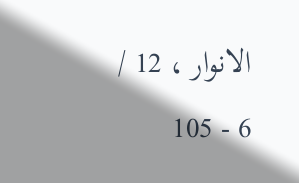الانوار ، 12 / 6 - 105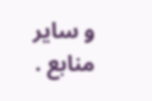و ساير منابع .